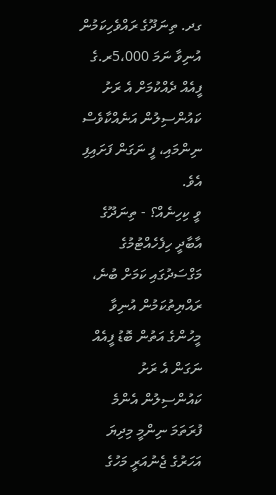ގދ. ތިނަދޫގެ ރައްވެހިކަމުން އުނިވާ ނަމަ 5،000ރ.ގެ ފީއެއް ދެއްކުމަށް އެ ރަށު ކައުންސިލުން އަނެއްކާވެސް ނިންމައި، ފީ ނަގަން ފަށައިފި އެވެ.
ވީ ކިހިނެއް؟ - ތިނަދޫގެ އާބާދީ ހިފެހެއްޓުމުގެ މަގްސަދުގައި ކަމަށް ބުނެ، ރައްޔިތުކަމުން އުނިވާ މީހުންގެ އަތުން ބޮޑު ފީއެއް ނަގަން އެ ރަށު ކައުންސިލުން އެންމެ ފުރަތަމަ ނިންމީ މިދިޔަ އަހަރުގެ ޖެނުއަރީ މަހުގެ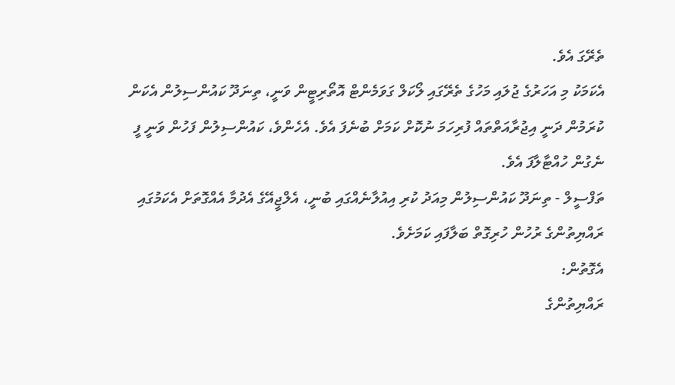ތެރޭގަ އެވެ.
އެކަމަކު މި އަހަރުގެ ޖުލައި މަހުގެ ތެރޭގައި ލޯކަލް ގަވަމެންޓް އޮތޯރިޓީން ވަނީ، ތިނަދޫ ކައުންސިލުން އެކަން ކުރަމުން ދަނީ އިޖުރާއަތްތައް ފުރިހަމަ ނުކޮށް ކަމަށް ބުނެފަ އެވެ. އެހެންވެ، ކައުންސިލުން ފަހުން ވަނީ ފީ ނެގުން ހުއްޓާލާފަ އެވެ.
ތަފްސީލް - ތިނަދޫ ކައުންސިލުން މިއަދު ކުރި އިއުލާނެއްގައި ބުނީ، އެލްޖީއޭގެ އެދުމާ އެއްގޮތަށް އެކަމުގައި ރައްޔިތުންގެ ރުހުން ހުރިގޮތް ބަލާފައި ކަމަށެވެ.
އެގޮތުން:
ރައްޔިތުންގެ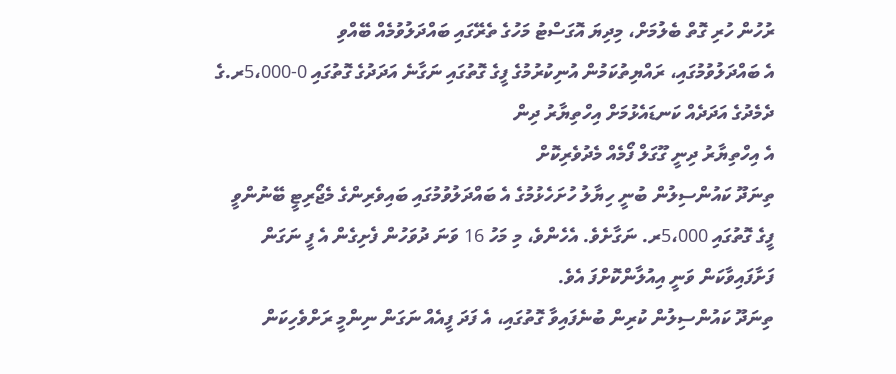ރުހުން ހުރި ގޮތް ބެލުމަށް، މިދިޔަ އޮގަސްޓު މަހުގެ ތެރޭގައި ބައްދަލުވުމެއް ބޭއްވި
އެ ބައްދަލުވުމުގައި، ރައްޔިތުކަމުން އުނިކުރުމުގެ ފީގެ ގޮތުގައި ނަގާނެ އަދަދުގެ ގޮތުގައި 0-5،000ރ.ގެ ދެމެދުގެ އަދަދެއް ކަނޑައެޅުމަށް އިހްތިޔާރު ދިން
އެ އިހްތިޔާރު ދިނީ ގޫގަލް ފޯމެއް މެދުވެރިކޮށް
ތިނަދޫ ކައުންސިލުން ބުނީ ހިޔާލު ހުށަހެޅުމުގެ އެ ބައްދަލުވުމުގައި ބައިވެރިންގެ މެޖޯރިޓީ ބޭނުންވީ ފީގެ ގޮތުގައި 5،000ރ. ނަގާށެވެ. އެހެންވެ، މި މަހު 16 ވަނަ ދުވަހުން ފެށިގެން އެ ފީ ނަގަން ފަށާފައިވާކަން ވަނީ އިއުލާންކޮށްފަ އެވެ.
ތިނަދޫ ކައުންސިލުން ކުރިން ބުނެފައިވާ ގޮތުގައި، އެ ފަދަ ފީއެއް ނަގަން ނިންމީ ރަށްވެހިކަން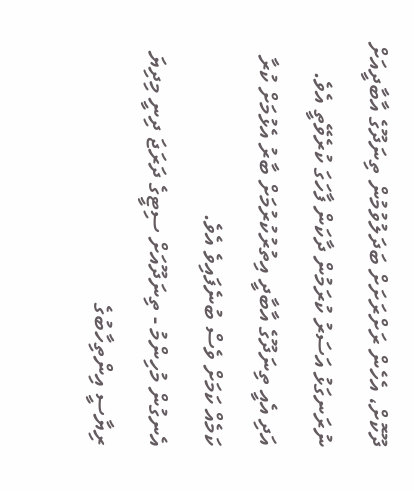ދޫކޮށް، އެހެން ރަށްރަށަށް ބަދަލުވުމުން ތިނަދޫގެ އާބާދީއަށް ނުރަނގަޅު އަސަރު ކުރަމުން ދާކަން ފާހަގަ ކުރެވޭތީ އެވެ. އަދި އެއީ ތިނަދޫގެ އާބާދީ އިތުރުކުރުމަށް ބާރު އެޅުމަށް ކުރާ ކަމެއް ކަމަށް ވެސް ބުނެފައިވެ އެވެ.
އެނގުން މުހިންމު - ތިނަދޫއަށް ސިޓީގެ ދަރަޖަ ދިނީ މިދިޔަ ރިޔާސީ އިންތިހާބުގެ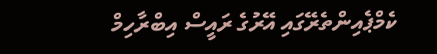ކެމްޕެއިންތެރޭގައި އޭރުގެ ރައީސް އިބްރާހިމް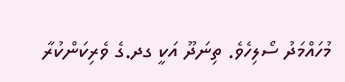މުހައްމަދު ސޯލިހެވެ. ތިނަދޫ އަކީ ގދ.ގެ ވެރިކަންކުރާ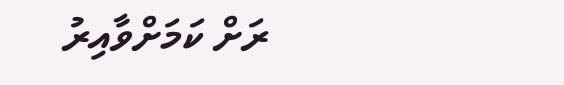ރަށް ކަމަށްވާއިރު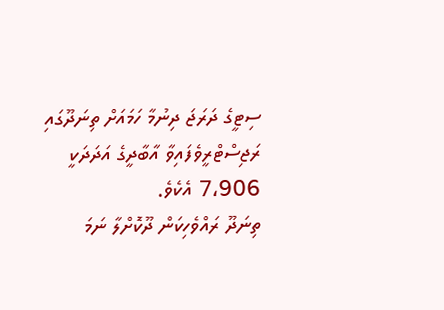ސިޓީގެ ދަރަޖަ ދިނުމާ ހަމައަށް ތިނަދޫގައި ރަޖިސްޓްރީވެފައިވާ އާބާދީގެ އަދަދަކީ 7،906 އެކެވެ.
ތިނަދޫ ރައްވެހިކަން ދޫކޮށްލާ ނަމަ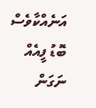އަނެއްކާވެސް ބޮޑު ފީއެއް ނަގަން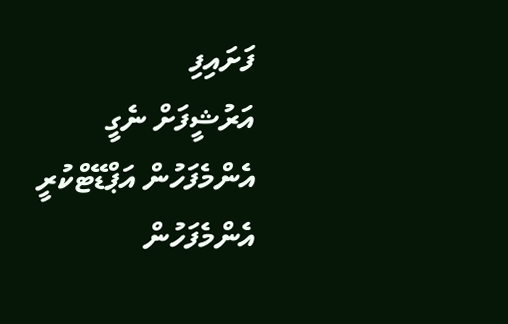ފަށައިފި
އަރުޝީފަށް ނެގީ
އެންމެފަހުން އަޕްޑޭޓްކުރީ
އެންމެފަހުން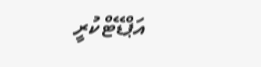އަޕްޑޭޓްކުރީ